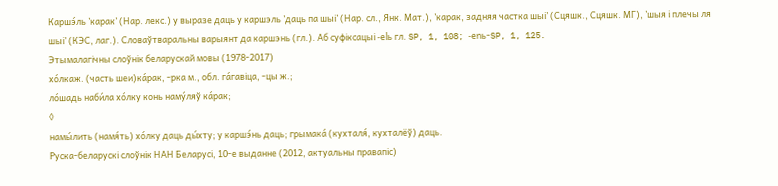Каршэ́ль ’карак’ (Нар. лекс.) у выразе даць у каршэль ’даць па шыі’ (Нар. сл., Янк. Мат.), ’карак, задняя частка шыі’ (Сцяшк., Сцяшк. МГ), ’шыя і плечы ля шыі’ (КЭС, лаг.). Словаўтваральны варыянт да каршэнь (гл.). Аб суфіксацыі ‑elь гл. SP, 1, 108; ‑enь‑SP, 1, 125.
Этымалагічны слоўнік беларускай мовы (1978-2017)
хо́лкаж. (часть шеи)ка́рак, -рка м., обл. га́гавіца, -цы ж.;
ло́шадь наби́ла хо́лку конь наму́ляў ка́рак;
◊
намы́лить (намя́ть) хо́лку даць ды́хту; у каршэ́нь даць; грымака́ (кухталя́, кухталёў) даць.
Руска-беларускі слоўнік НАН Беларусі, 10-е выданне (2012, актуальны правапіс)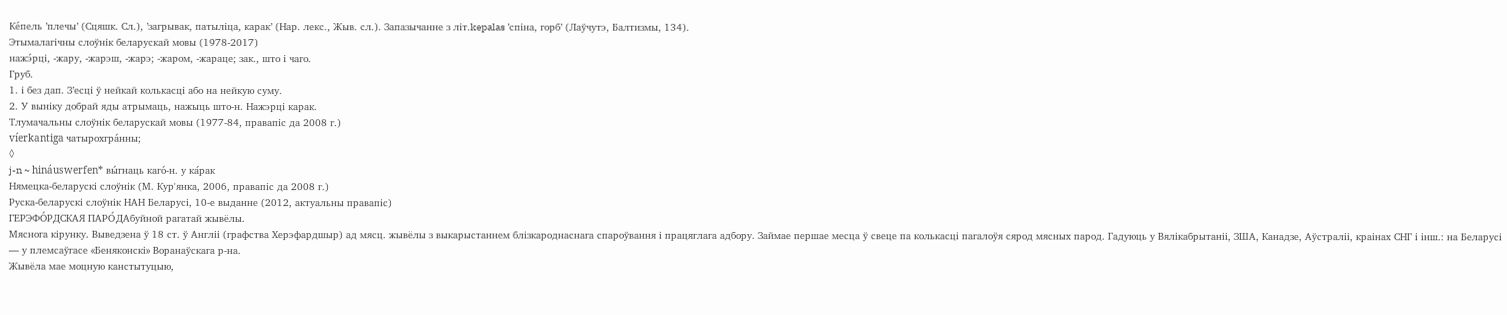Ке́пель ’плечы’ (Сцяшк. Сл.), ’загрывак, патыліца, карак’ (Нар. лекс., Жыв. сл.). Запазычанне з літ.kepalas ’спіна, горб’ (Лаўчутэ, Балтизмы, 134).
Этымалагічны слоўнік беларускай мовы (1978-2017)
нажэ́рці, ‑жару, ‑жарэш, ‑жарэ; ‑жаром, ‑жараце; зак., што і чаго.
Груб.
1. і без дап. З’есці ў нейкай колькасці або на нейкую суму.
2. У выніку добрай яды атрымаць, нажыць што‑н. Нажэрці карак.
Тлумачальны слоўнік беларускай мовы (1977-84, правапіс да 2008 г.)
víerkantiga чатырохгра́нны;
◊
j-n ~ hináuswerfen* вы́гнаць каго́-н. у ка́рак
Нямецка-беларускі слоўнік (М. Кур'янка, 2006, правапіс да 2008 г.)
Руска-беларускі слоўнік НАН Беларусі, 10-е выданне (2012, актуальны правапіс)
ГЕРЭФО́РДСКАЯ ПАРО́ДАбуйной рагатай жывёлы.
Мяснога кірунку. Выведзена ў 18 ст. ў Англіі (графства Херэфардшыр) ад мясц. жывёлы з выкарыстаннем блізкароднаснага спароўвання і працяглага адбору. Займае першае месца ў свеце па колькасці пагалоўя сярод мясных парод. Гадуюць у Вялікабрытаніі, ЗША, Канадзе, Аўстраліі, краінах СНГ і інш.: на Беларусі — у племсаўгасе «Беняконскі» Воранаўскага р-на.
Жывёла мае моцную канстытуцыю,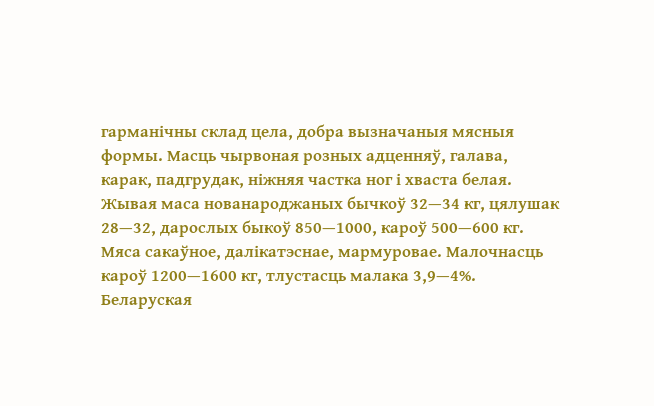гарманічны склад цела, добра вызначаныя мясныя формы. Масць чырвоная розных адценняў, галава, карак, падгрудак, ніжняя частка ног і хваста белая. Жывая маса нованароджаных бычкоў 32—34 кг, цялушак 28—32, дарослых быкоў 850—1000, кароў 500—600 кг. Мяса сакаўное, далікатэснае, мармуровае. Малочнасць кароў 1200—1600 кг, тлустасць малака 3,9—4%.
Беларуская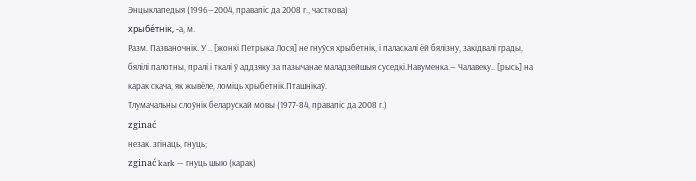Энцыклапедыя (1996—2004, правапіс да 2008 г., часткова)
хрыбе́тнік, ‑а, м.
Разм. Пазваночнік. У .. [жонкі Петрыка Лося] не гнуўся хрыбетнік, і паласкалі ёй бялізну, закідвалі грады, бялілі палотны, пралі і ткалі ў аддзяку за пазычанае маладзейшыя суседкі.Навуменка.— Чалавеку.. [рысь] на карак скача, як жывёле, ломіць хрыбетнік.Пташнікаў.
Тлумачальны слоўнік беларускай мовы (1977-84, правапіс да 2008 г.)
zginać
незак. згінаць, гнуць;
zginać kark — гнуць шыю (карак)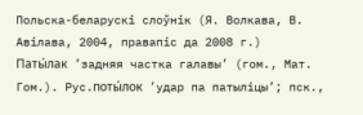Польска-беларускі слоўнік (Я. Волкава, В. Авілава, 2004, правапіс да 2008 г.)
Паты́лак ’задняя частка галавы’ (гом., Мат. Гом.). Рус.поты́лок ’удар па патыліцы’; пск.,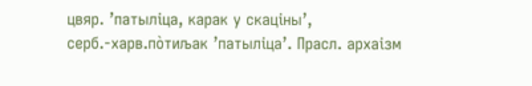цвяр. ’патыліца, карак у скаціны’, серб.-харв.по̀тиљак ’патыліца’. Прасл. архаізм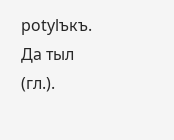роtуlъкъ. Да тыл (гл.).